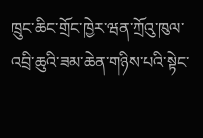ཁྲུང་ཆིང་གྲོང་ཁྱེར་ཝན་ཀྲོའུ་ཁུལ་འབྲི་ཆུའི་ཟམ་ཆེན་གཉིས་པའི་སྟེང་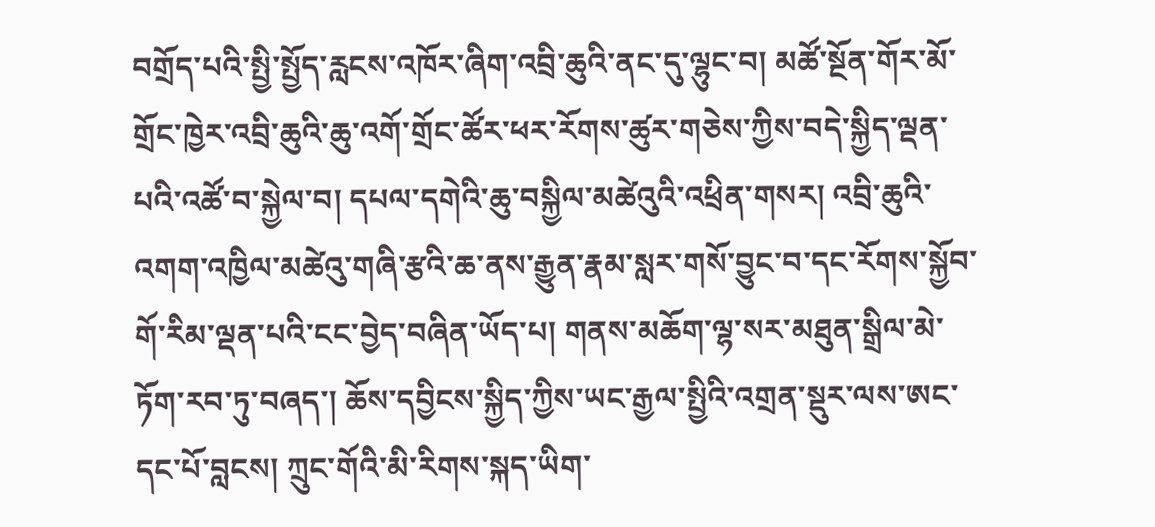བགྲོད་པའི་སྤྱི་སྤྱོད་རླངས་འཁོར་ཞིག་འབྲི་ཆུའི་ནང་དུ་ལྷུང་བ། མཚོ་སྔོན་གོར་མོ་གྲོང་ཁྱེར་འབྲི་ཆུའི་ཆུ་འགོ་གྲོང་ཚོར་ཕར་རོགས་ཚུར་གཅེས་ཀྱིས་བདེ་སྐྱིད་ལྡན་པའི་འཚོ་བ་སྐྱེལ་བ། དཔལ་དགེའི་ཆུ་བསྐྱིལ་མཚེའུའི་འཕྲིན་གསར། འབྲི་ཆུའི་འགག་འཁྱིལ་མཚེའུ་གཞི་རྩའི་ཆ་ནས་རྒྱུན་རྣམ་སླར་གསོ་བྱུང་བ་དང་རོགས་སྐྱོབ་གོ་རིམ་ལྡན་པའི་ངང་བྱེད་བཞིན་ཡོད་པ། གནས་མཆོག་ལྷ་སར་མཐུན་སྒྲིལ་མེ་ཏོག་རབ་ཏུ་བཞད་། ཆོས་དབྱིངས་སྐྱིད་ཀྱིས་ཡང་རྒྱལ་སྤྱིའི་འགྲན་སྡུར་ལས་ཨང་དང་པོ་བླངས། ཀྲུང་གོའི་མི་རིགས་སྐད་ཡིག་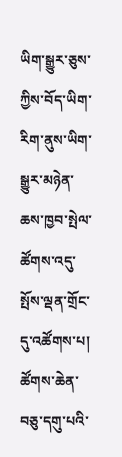ཡིག་སྒྱུར་ཅུས་ཀྱིས་བོད་ཡིག་རིག་ནུས་ཡིག་སྒྱུར་མཉེན་ཆས་ཁྱབ་སྤེལ་ཚོགས་འདུ་སྤོས་ལྡན་གྲོང་དུ་འཚོགས་པ། ཚོགས་ཆེན་བཅུ་དགུ་པའི་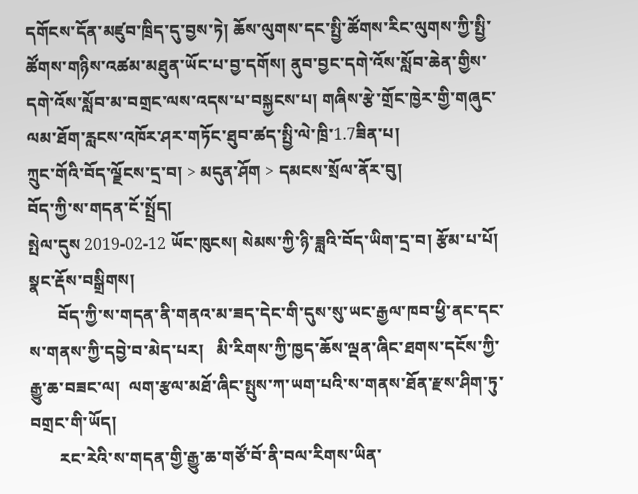དགོངས་དོན་མཛུབ་ཁྲིད་དུ་བྱས་ཏེ། ཆོས་ལུགས་དང་སྤྱི་ཚོགས་རིང་ལུགས་ཀྱི་སྤྱི་ཚོགས་གཉིས་འཚམ་མཐུན་ཡོང་པ་བྱ་དགོས། ནུབ་བྱང་དགེ་འོས་སློབ་ཆེན་གྱིས་དགེ་འོས་སློབ་མ་བགྲང་ལས་འདས་པ་བསྐྱངས་པ། གཞིས་རྩེ་གྲོང་ཁྱེར་གྱི་གཞུང་ལམ་ཐོག་རླངས་འཁོར་ཤར་གཏོང་ཐུབ་ཚད་སྤྱི་ལེ་ཁྲི་1.7ཟིན་པ།
ཀྲུང་གོའི་བོད་ལྗོངས་དྲ་བ། > མདུན་ཤོག > དམངས་སྲོལ་ནོར་བུ།
བོད་ཀྱི་ས་གདན་ངོ་སྤྲོད།
སྤེལ་དུས 2019-02-12 ཡོང་ཁུངས། སེམས་ཀྱི་ཉི་ཟླའི་བོད་ཡིག་དྲ་བ། རྩོམ་པ་པོ། སྣང་རྡོས་བསྒྲིགས།
       བོད་ཀྱི་ས་གདན་ནི་གནའ་མ་ཟད་དེང་གི་དུས་སུ་ཡང་རྒྱལ་ཁབ་ཕྱི་ནང་དང་ས་གནས་ཀྱི་དབྱེ་བ་མེད་པར།   མི་རིགས་ཀྱི་ཁྱད་ཆོས་ལྡན་ཞིང་ཐགས་དངོས་ཀྱི་རྒྱུ་ཆ་བཟང་ལ།  ལག་རྩལ་མཐོ་ཞིང་སྤུས་ཀ་ཡག་པའི་ས་གནས་ཐོན་རྫས་ཤིག་ཏུ་བགྲང་གི་ཡོད།
       རང་རེའི་ས་གདན་གྱི་རྒྱུ་ཆ་གཙོ་བོ་ནི་བལ་རིགས་ཡིན་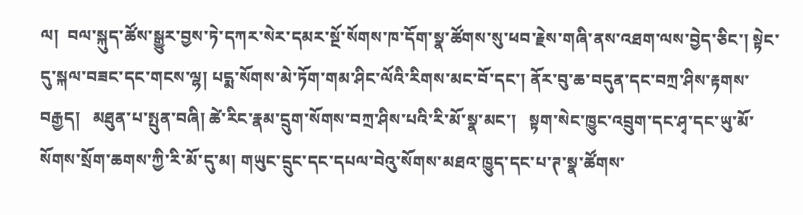ལ།  བལ་སྐུད་ཚོས་སྒྱུར་བྱས་ཏེ་དཀར་སེར་དམར་སྔོ་སོགས་ཁ་དོག་སྣ་ཚོགས་སུ་ཕབ་རྗེས་གཞི་ནས་འཐག་ལས་བྱེད་ཅིང་། སྟེང་དུ་སྐལ་བཟང་དང་གངས་ལྷ། པདྨ་སོགས་མེ་ཏོག་གམ་ཤིང་ལོའི་རིགས་མང་བོ་དང་། ནོར་བུ་ཆ་བདུན་དང་བཀྲ་ཤིས་རྟགས་བརྒྱད།   མཐུན་པ་སྤུན་བཞི། ཚེ་རིང་རྣམ་དྲུག་སོགས་བཀྲ་ཤིས་པའི་རི་མོ་སྣ་མང་།   སྟག་སེང་ཁྱུང་འབྲུག་དང་ཤྭ་དང་ཡུ་མོ་སོགས་སྲོག་ཆགས་ཀྱི་རི་མོ་དུ་མ། གཡུང་དྲུང་དང་དཔལ་བེའུ་སོགས་མཐའ་ཁྱུད་དང་པ་ཊ་སྣ་ཚོགས་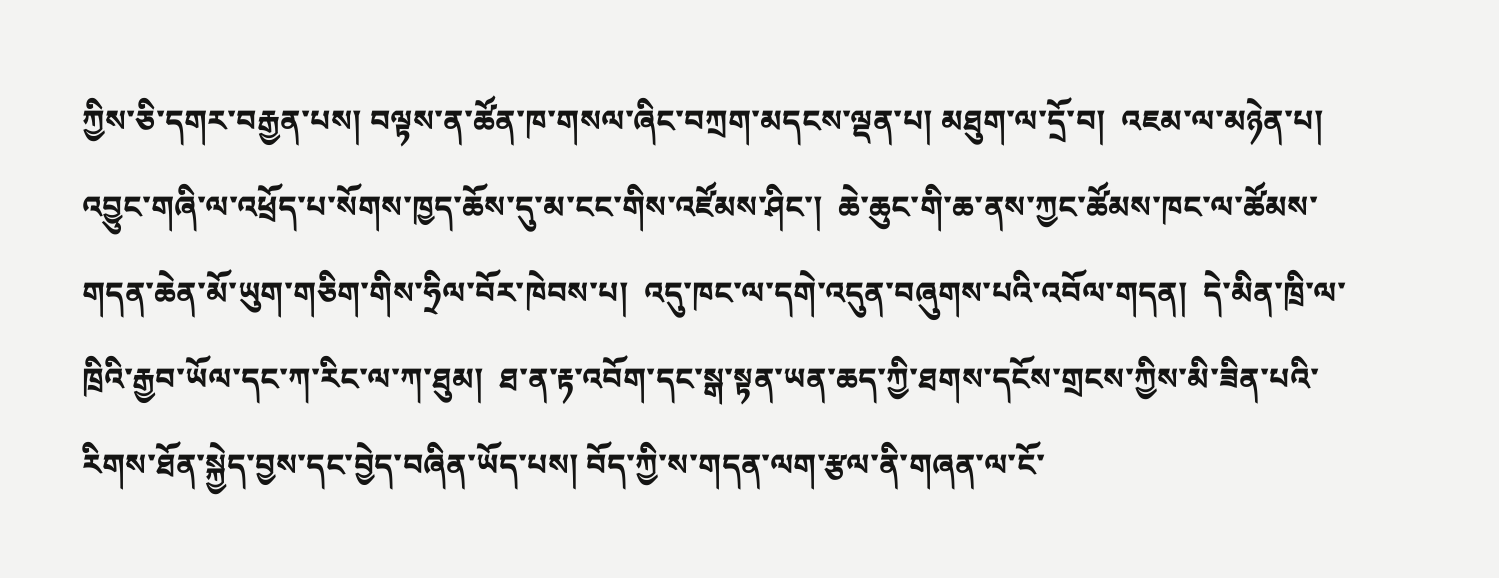ཀྱིས་ཅི་དགར་བརྒྱན་པས། བལྟས་ན་ཚོན་ཁ་གསལ་ཞིང་བཀྲག་མདངས་ལྡན་པ། མཐུག་ལ་དྲོ་བ།  འཇམ་ལ་མཉེན་པ། འབྱུང་གཞི་ལ་འཕྲོད་པ་སོགས་ཁྱད་ཆོས་དུ་མ་ངང་གིས་འཛོམས་ཤིང་།  ཆེ་ཆུང་གི་ཆ་ནས་ཀྱང་ཚོམས་ཁང་ལ་ཚོམས་གདན་ཆེན་མོ་ཡུག་གཅིག་གིས་ཧྲིལ་བོར་ཁེབས་པ།  འདུ་ཁང་ལ་དགེ་འདུན་བཞུགས་པའི་འབོལ་གདན།  དེ་མིན་ཁྲི་ལ་ཁྲིའི་རྒྱབ་ཡོལ་དང་ཀ་རིང་ལ་ཀ་ཐུམ།  ཐ་ན་རྟ་འབོག་དང་སྒ་སྟན་ཡན་ཆད་ཀྱི་ཐགས་དངོས་གྲངས་ཀྱིས་མི་ཟིན་པའི་རིགས་ཐོན་སྐྱེད་བྱས་དང་བྱེད་བཞིན་ཡོད་པས། བོད་ཀྱི་ས་གདན་ལག་རྩལ་ནི་གཞན་ལ་ངོ་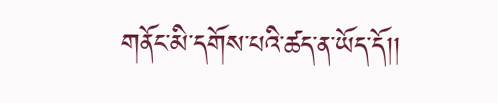གནོང་མི་དགོས་པའི་ཚད་ན་ཡོད་དོ།།